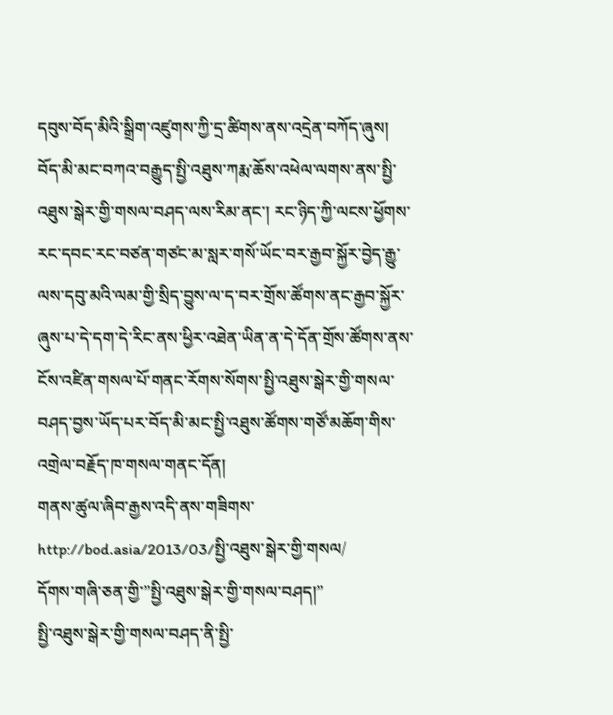དབུས་བོད་མིའི་སྒྲིག་འཛུགས་ཀྱི་དྲ་ཚིགས་ནས་འདྲེན་བཀོད་ཞུས།
བོད་མི་མང་བཀའ་བརྒྱུད་སྤྱི་འཐུས་ཀརྨ་ཆོས་འཕེལ་ལགས་ནས་སྤྱི་འཐུས་སྒེར་གྱི་གསལ་བཤད་ལས་རིམ་ནང་། རང་ཉིད་ཀྱི་ལངས་ཕྱོགས་རང་དབང་རང་བཙན་གཙང་མ་སླར་གསོ་ཡོང་བར་རྒྱབ་སྐྱོར་བྱེད་རྒྱུ་ལས་དབུ་མའི་ལམ་གྱི་སྲིད་བྱུས་ལ་ད་བར་གྲོས་ཚོགས་ནང་རྒྱབ་སྐྱོར་ཞུས་པ་དེ་དག་དེ་རིང་ནས་ཕྱིར་འཐེན་ཡིན་ན་དེ་དོན་གྲོས་ཚོགས་ནས་ངོས་འཛིན་གསལ་པོ་གནང་རོགས་སོགས་སྤྱི་འཐུས་སྒེར་གྱི་གསལ་བཤད་བྱས་ཡོད་པར་བོད་མི་མང་སྤྱི་འཐུས་ཚོགས་གཙོ་མཆོག་གིས་འགྲེལ་བརྗོད་ཁ་གསལ་གནང་དོན།
གནས་ཚུལ་ཞིབ་རྒྱས་འདི་ནས་གཟིགས་http://bod.asia/2013/03/སྤྱི་འཐུས་སྒེར་གྱི་གསལ/
དོགས་གཞི་ཅན་གྱི་”སྤྱི་འཐུས་སྒེར་གྱི་གསལ་བཤད།”
སྤྱི་འཐུས་སྒེར་གྱི་གསལ་བཤད་ནི་སྤྱི་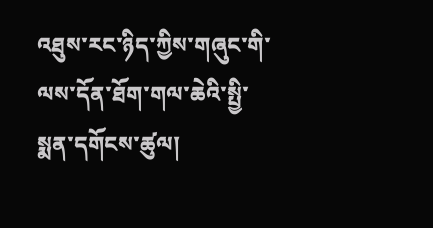འཐུས་རང་ཉིད་ཀྱིས་གཞུང་གི་ལས་དོན་ཐོག་གལ་ཆེའི་སྤྱི་སྨན་དགོངས་ཚུལ།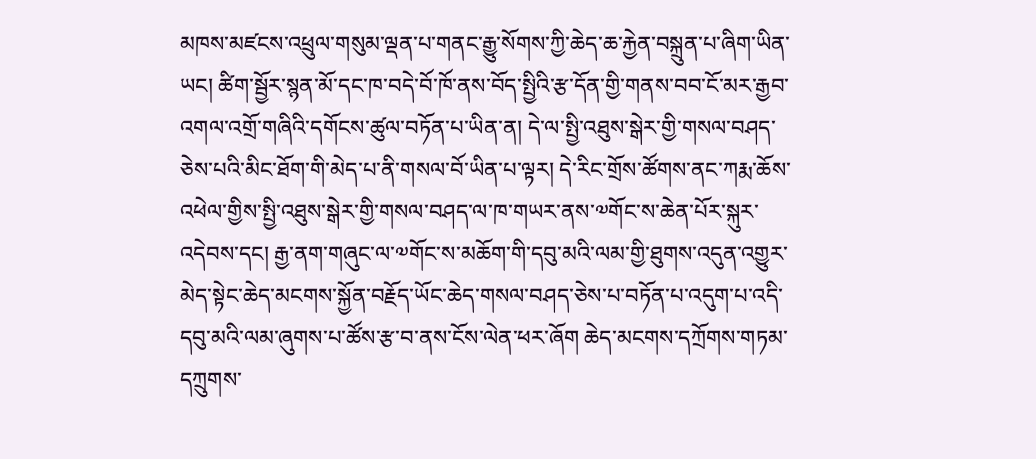མཁས་མཛངས་འཕྲུལ་གསུམ་ལྡན་པ་གནང་རྒྱུ་སོགས་ཀྱི་ཆེད་ཆ་རྐྱེན་བསྐྲུན་པ་ཞིག་ཡིན་ཡང། ཚིག་སྦྱོར་སྙན་མོ་དང་ཁ་བདེ་བོ་ཁོ་ནས་བོད་སྤྱིའི་རྩ་དོན་གྱི་གནས་བབ་ངོ་མར་རྒྱབ་འགལ་འགྲོ་གཞིའི་དགོངས་ཚུལ་བཏོན་པ་ཡིན་ན། དེ་ལ་སྤྱི་འཐུས་སྒེར་གྱི་གསལ་བཤད་ཅེས་པའི་མིང་ཐོག་གི་མེད་པ་ནི་གསལ་བོ་ཡིན་པ་ལྟར། དེ་རིང་གྲོས་ཚོགས་ནང་ཀརྨ་ཆོས་འཕེལ་གྱིས་སྤྱི་འཐུས་སྒེར་གྱི་གསལ་བཤད་ལ་ཁ་གཡར་ནས་༧གོང་ས་ཆེན་པོར་སྐུར་འདེབས་དང། རྒྱ་ནག་གཞུང་ལ་༧གོང་ས་མཆོག་གི་དབུ་མའི་ལམ་གྱི་ཐུགས་འདུན་འགྱུར་མེད་སྟེང་ཆེད་མངགས་སྐྱོན་བརྗོད་ཡོང་ཆེད་གསལ་བཤད་ཅེས་པ་བཏོན་པ་འདུག་པ་འདི་དབུ་མའི་ལམ་ཞུགས་པ་ཚོས་རྩ་བ་ནས་ངོས་ལེན་ཕར་ཞོག ཆེད་མངགས་དཀྲོགས་གཏམ་དཀྲུགས་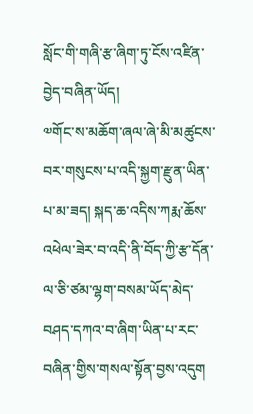སློང་གི་གཞི་རྩ་ཞིག་ཏུ་ངོས་འཛིན་བྱེད་བཞིན་ཡོད།
༧གོང་ས་མཆོག་ཞལ་ཞེ་མི་མཚུངས་བར་གསུངས་པ་འདི་སྐྱག་རྫུན་ཡིན་པ་མ་ཟད། སྐད་ཆ་འདིས་ཀརྨ་ཆོས་འཕེལ་ཟེར་བ་འདི་ནི་བོད་ཀྱི་རྩ་དོན་ལ་ཅི་ཙམ་ལྷག་བསམ་ཡོད་མེད་བཤད་དཀའ་བ་ཞིག་ཡིན་པ་རང་བཞིན་གྱིས་གསལ་སྟོན་བྱས་འདུག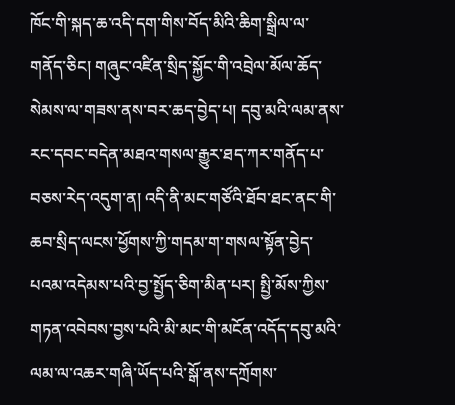ཁོང་གི་སྐད་ཆ་འདི་དག་གིས་བོད་མིའི་ཆིག་སྒྲིལ་ལ་གནོད་ཅིང། གཞུང་འཛིན་སྲིད་སྐྱོང་གི་འབྲེལ་མོལ་ཆོད་སེམས་ལ་གཟས་ནས་བར་ཆད་བྱེད་པ། དབུ་མའི་ལམ་ནས་རང་དབང་བདེན་མཐའ་གསལ་རྒྱུར་ཐད་ཀར་གནོད་པ་བཅས་རེད་འདུག་ན། འདི་ནི་མང་གཙོའི་ཐོབ་ཐང་ནང་གི་ཆབ་སྲིད་ལངས་ཕྱོགས་ཀྱི་གདམ་ག་གསལ་སྟོན་བྱེད་པའམ་འདེམས་པའི་བྱ་སྤྱོད་ཅིག་མིན་པར། སྤྱི་མོས་ཀྱིས་གཏན་འབེབས་བྱས་པའི་མི་མང་གི་མངོན་འདོད་དབུ་མའི་ལམ་ལ་འཆར་གཞི་ཡོད་པའི་སྒོ་ནས་དཀྲོགས་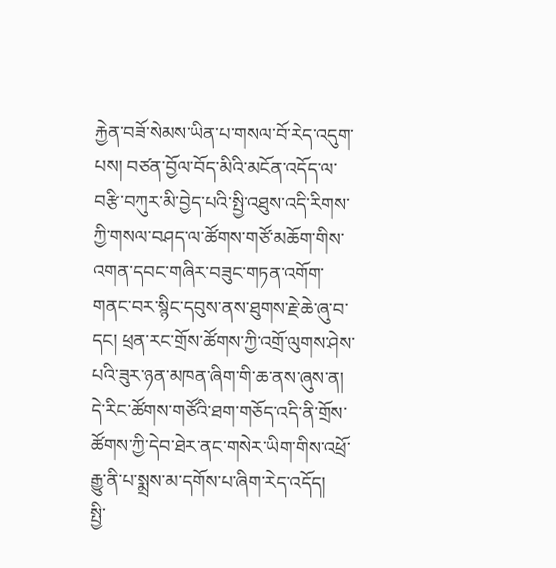རྐྱེན་བཟོ་སེམས་ཡིན་པ་གསལ་བོ་རེད་འདུག་པས། བཙན་བྱོལ་བོད་མིའི་མངོན་འདོད་ལ་བརྩི་བཀུར་མི་བྱེད་པའི་སྤྱི་འཐུས་འདི་རིགས་ཀྱི་གསལ་བཤད་ལ་ཚོགས་གཙོ་མཆོག་གིས་འགན་དབང་གཞིར་བཟུང་གཏན་འགོག་གནང་བར་སྙིང་དབུས་ནས་ཐུགས་རྗེ་ཆེ་ཞུ་བ་དང། ཕྲན་རང་གྲོས་ཚོགས་ཀྱི་འགྲོ་ལུགས་ཤེས་པའི་ཟུར་ཉན་མཁན་ཞིག་གི་ཆ་ནས་ཞུས་ན། དེ་རིང་ཚོགས་གཙོའི་ཐག་གཅོད་འདི་ནི་གྲོས་ཚོགས་ཀྱི་དེབ་ཐེར་ནང་གསེར་ཡིག་གིས་འཕྲོ་རྒྱུ་ནི་པ་སྨྲས་མ་དགོས་པ་ཞིག་རེད་འདོད།
སྤྱི་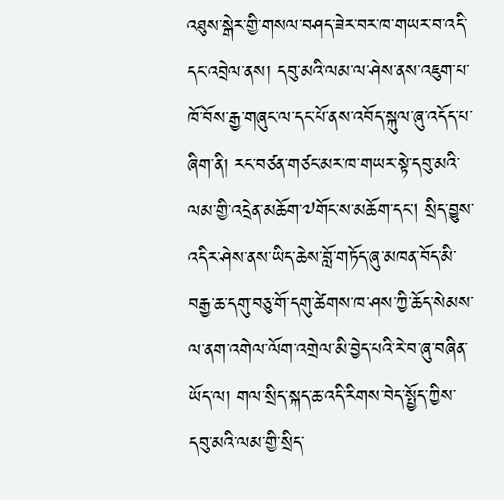འཐུས་སྒེར་གྱི་གསལ་བཤད་ཟེར་བར་ཁ་གཡར་བ་འདི་དང་འབྲེལ་ནས། དབུ་མའི་ལམ་ལ་ཤེས་ནས་འཇུག་པ་ཁོ་བོས་རྒྱ་གཞུང་ལ་དང་པོ་ནས་འབོད་སྐུལ་ཞུ་འདོད་པ་ཞིག་ནི། རང་བཙན་གཙང་མར་ཁ་གཡར་སྟེ་དབུ་མའི་ལམ་གྱི་འདྲེན་མཆོག་༧གོང་ས་མཆོག་དང། སྲིད་བྱུས་འདིར་ཤེས་ནས་ཡིད་ཆེས་བློ་གཏོད་ཞུ་མཁན་བོད་མི་བརྒྱ་ཆ་དགུ་བཅུ་གོ་དགུ་ཚེགས་ཁ་ཤས་ཀྱི་ཆོད་སེམས་ལ་ནག་འགེལ་ལོག་འགྲེལ་མི་བྱེད་པའི་རེ་བ་ཞུ་བཞིན་ཡོད་ལ། གལ་སྲིད་སྐད་ཆ་འདི་རིགས་བེད་སྤྱོད་ཀྱིས་དབུ་མའི་ལམ་གྱི་སྲིད་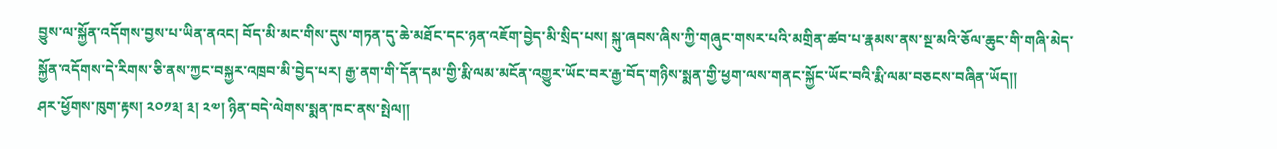བྱུས་ལ་སྐྱོན་འདོགས་བྱས་པ་ཡིན་ནའང། བོད་མི་མང་གིས་དུས་གཏན་དུ་ཆེ་མཐོང་དང་ཉན་འཇོག་བྱེད་མི་སྲིད་པས། སྐུ་ཞབས་ཞིས་ཀྱི་གཞུང་གསར་པའི་མགྲིན་ཚབ་པ་རྣམས་ནས་སྔ་མའི་ཅོལ་ཆུང་གི་གཞི་མེད་སྐྱོན་འདོགས་དེ་རིགས་ཅི་ནས་ཀྱང་བསྐྱར་འཁྲབ་མི་བྱེད་པར། རྒྱ་ནག་གི་དོན་དམ་གྱི་རྨི་ལམ་མངོན་འགྱུར་ཡོང་བར་རྒྱ་བོད་གཉིས་སྨན་གྱི་ཕྱག་ལས་གནང་སྐྱོང་ཡོང་བའི་རྨི་ལམ་བཅངས་བཞིན་ཡོད།།
ཤར་ཕྱོགས་ཁུག་རྟས། ༢༠༡༣། ༣། ༢༧། ཉིན་བདེ་ལེགས་སྨན་ཁང་ནས་སྤེལ།།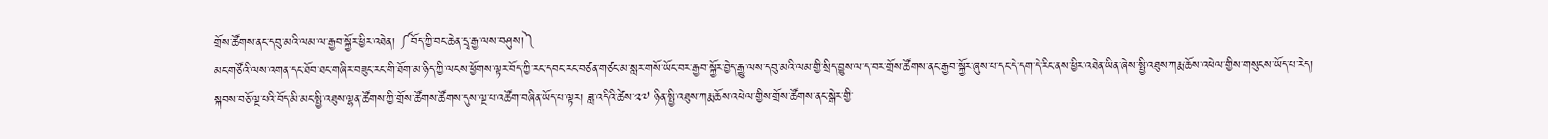གྲོས་ཚོགས་ནང་དབུ་མའི་ལམ་ལ་རྒྱབ་སྐྱོར་ཕྱིར་འཐེན། ༼བོད་ཀྱི་བང་ཆེན་དྲྭ་རྒྱ་ལས་བཤུས།༽
མང་གཙོའི་ལས་འགན་དང་ཐོབ་ཐང་གཞིར་བཟུང་རང་གི་ཐོག་མ་ཉིད་ཀྱི་ལངས་ཕྱོགས་ལྟར་བོད་ཀྱི་རང་དབང་རང་བཙན་གཙང་མ་སླར་གསོ་ཡོང་བར་རྒྱབ་སྐྱོར་བྱེད་རྒྱུ་ལས་དབུ་མའི་ལམ་གྱི་སྲིད་བྱུས་ལ་ད་བར་གྲོས་ཚོགས་ནང་རྒྱབ་སྐྱོར་ཞུས་པ་དང་དེ་དག་དེ་རིང་ནས་ཕྱིར་འཐེན་ཡིན་ཞེས་སྤྱི་འཐུས་ཀརྨ་ཆོས་འཕེལ་གྱིས་གསུངས་ཡོད་པ་རེད།
སྐབས་བཅོ་ལྔ་པའི་བོད་མི་མང་སྤྱི་འཐུས་ལྷན་ཚོགས་ཀྱི་གྲོས་ཚོགས་ཚོགས་དུས་ལྔ་པ་འཚོག་བཞིན་ཡོད་པ་ལྟར། ཟླ་འདིའི་ཚེས་༢༧ ཉིན་སྤྱི་འཐུས་ཀརྨ་ཆོས་འཕེལ་གྱིས་གྲོས་ཚོགས་ནང་སྒེར་གྱི་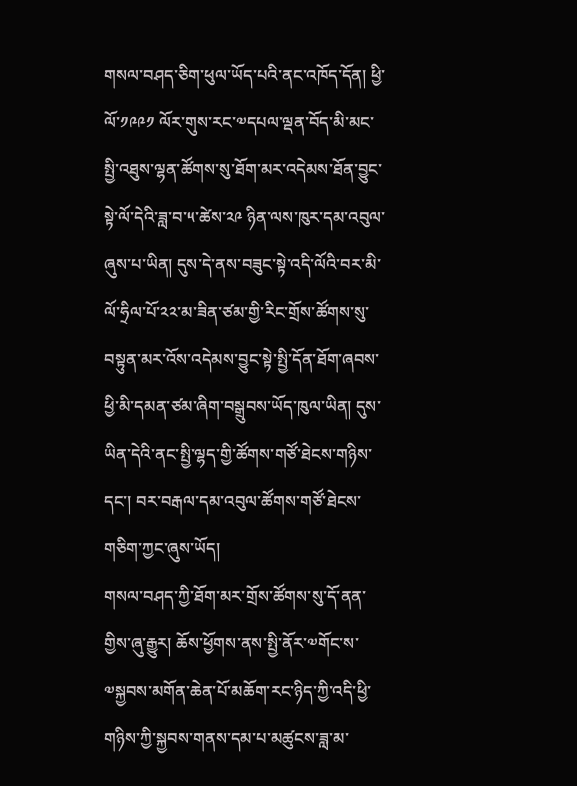གསལ་བཤད་ཅིག་ཕུལ་ཡོད་པའི་ནང་འཁོད་དོན། ཕྱི་ལོ་༡༩༩༡ ལོར་གུས་རང་༧དཔལ་ལྡན་བོད་མི་མང་སྤྱི་འཐུས་ལྷན་ཚོགས་སུ་ཐོག་མར་འདེམས་ཐོན་བྱུང་སྟེ་ལོ་དེའི་ཟླ་བ་༥་ཚེས་༢༩ ཉིན་ལས་ཁུར་དམ་འབུལ་ཞུས་པ་ཡིན། དུས་དེ་ནས་བཟུང་སྟེ་འདི་ལོའི་བར་མི་ལོ་ཧྲིལ་པོ་༢༢་མ་ཟིན་ཙམ་གྱི་རིང་གྲོས་ཚོགས་སུ་བསྟུན་མར་འོས་འདེམས་བྱུང་སྟེ་སྤྱི་དོན་ཐོག་ཞབས་ཕྱི་མི་དམན་ཙམ་ཞིག་བསྒྲུབས་ཡོད་ཁུལ་ཡིན། དུས་ཡིན་དེའི་ནང་སྤྱི་ལྷད་གྱི་ཚོགས་གཙོ་ཐེངས་གཉིས་དང་། བར་བརྒལ་དམ་འབུལ་ཚོགས་གཙོ་ཐེངས་གཅིག་ཀྱང་ཞུས་ཡོད།
གསལ་བཤད་ཀྱི་ཐོག་མར་གྲོས་ཚོགས་སུ་དོ་ནན་གྱིས་ཞུ་རྒྱུར། ཆོས་ཕྱོགས་ནས་སྤྱི་ནོར་༧གོང་ས་༧སྐྱབས་མགོན་ཆེན་པོ་མཆོག་རང་ཉིད་ཀྱི་འདི་ཕྱི་གཉིས་ཀྱི་སྐྱབས་གནས་དམ་པ་མཚུངས་ཟླ་མ་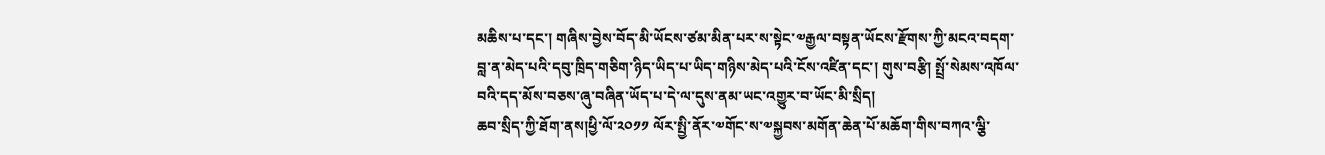མཆིས་པ་དང་། གཞིས་བྱེས་བོད་མི་ཡོངས་ཙམ་མིན་པར་ས་སྟེང་༧རྒྱལ་བསྟན་ཡོངས་རྫོགས་ཀྱི་མངའ་བདག་བླ་ན་མེད་པའི་དབུ་ཁྲིད་གཅིག་ཉིད་ཡིད་པ་ཡིད་གཉིས་མེད་པའི་ངོས་འཛིན་དང་། གུས་བརྩི། སྤྲོ་སེམས་འཁོལ་བའི་དད་མོས་བཅས་ཞུ་བཞིན་ཡོད་པ་དེ་ལ་དུས་ནམ་ཡང་འགྱུར་བ་ཡོང་མི་སྲིད།
ཆབ་སྲིད་ཀྱི་ཐོག་ནས།ཕྱི་ལོ་༢༠༡༡ ལོར་སྤྱི་ནོར་༧གོང་ས་༧སྐྱབས་མགོན་ཆེན་པོ་མཆོག་གིས་བཀའ་ལྕི་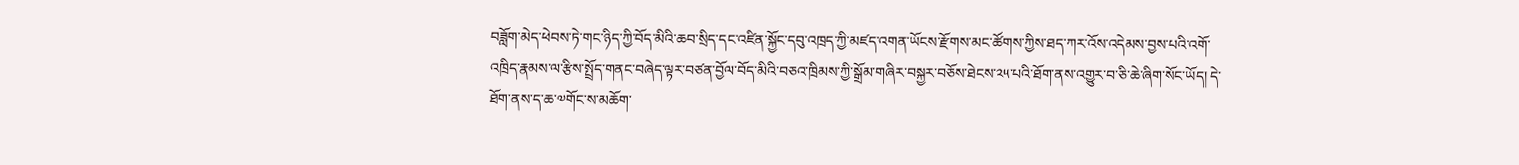བཟློག་མེད་ཕེབས་ཏེ་གང་ཉིད་ཀྱི་བོད་མིའི་ཆབ་སྲིད་དང་འཛིན་སྐྱོང་དབུ་འཁྲད་ཀྱི་མཛད་འགན་ཡོངས་རྫོགས་མང་ཚོགས་ཀྱིས་ཐད་ཀར་འོས་འདེམས་བྱས་པའི་འགོ་འཁྲིད་རྣམས་ལ་རྩིས་སྤྲོད་གནང་བཞེད་ལྟར་བཙན་བྱོལ་བོད་མིའི་བཅའ་ཁྲིམས་ཀྱི་སྒྲོམ་གཞིར་བསྐྱར་བཅོས་ཐེངས་༢༥་པའི་ཐོག་ནས་འགྱུར་བ་ཅི་ཆེ་ཞིག་སོང་ཡོད། དེ་ཐོག་ནས་ད་ཆ་༧གོང་ས་མཆོག་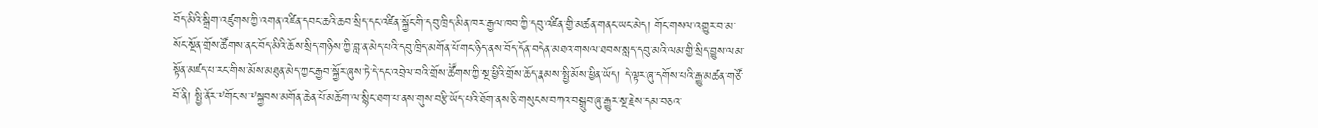བོད་མིའི་སྒྲིག་འཛུགས་ཀྱི་འགན་འཛིན་དབང་ཆའི་ཆབ་སྲིད་དང་འཛིན་སྐྱོང་གི་དབུ་ཁྲིད་མིན་ཁར་རྒྱལ་ཁབ་ཀྱི་དབུ་འཛིན་གྱི་མཚན་གནང་ཡང་མེད། གོང་གསལ་འགྱུར་བ་མ་སོང་སྔོན་གྲོས་ཚོགས་ནང་བོད་མིའི་ཆོས་སྲིད་གཉིས་ཀྱི་བླ་ན་མེད་པའི་དབུ་ཁྲིད་མགོན་པོ་གང་ཉིད་ནས་བོད་དོན་བདེན་མཐའ་གསལ་ཐབས་སླད་དབུ་མའི་ལམ་གྱི་སྲིད་བྱུས་ལམ་སྟོན་མཛད་པ་རང་གིས་མོས་མཐུན་མེད་ཀྱང་རྒྱབ་སྐྱོར་ཞུས་ཏེ་དེ་དང་འབྲེལ་བའི་གྲོས་ཚཽགས་ཀྱི་སྔ་ཕྱིའི་གྲོས་ཆོད་རྣམས་སྤྱི་མོས་ཕྱིན་ཡོད། དེ་ལྟར་ཞུ་དགོས་པའི་རྒྱུ་མཚན་གཙོ་བོ་ནི། སྤྱི་ནོར་༸གོང་ས་༸སྐྱབས་མགོན་ཆེན་པོ་མཆོག་ལ་སྙིང་ཐག་པ་ནས་གུས་བརྩི་ཡོད་པའི་ཐོག་ནས་ཅི་གསུངས་བཀའ་བསྒྲུབ་ཞུ་རྒྱུར་སྔ་རྗེས་དམ་བཅའ་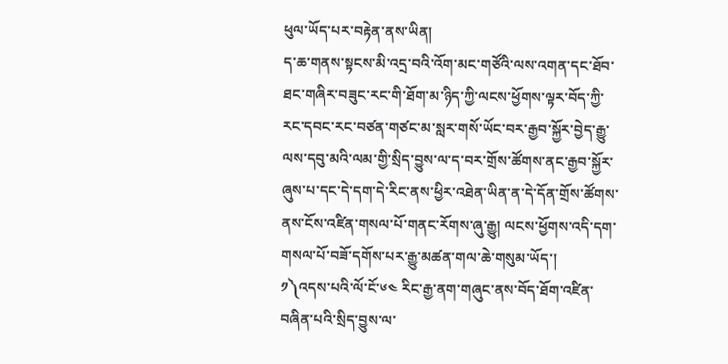ཕུལ་ཡོད་པར་བརྟེན་ནས་ཡིན།
ད་ཆ་གནས་སྟངས་མི་འདྲ་བའི་འོག་མང་གཙོའི་ལས་འགན་དང་ཐོབ་ཐང་གཞིར་བཟུང་རང་གི་ཐོག་མ་ཉིད་ཀྱི་ལངས་ཕྱོགས་ལྟར་བོད་ཀྱི་རང་དབང་རང་བཙན་གཙང་མ་སླར་གསོ་ཡོང་བར་རྒྱབ་སྐྱོར་བྱེད་རྒྱུ་ལས་དབུ་མའི་ལམ་གྱི་སྲིད་བྱུས་ལ་ད་བར་གྲོས་ཚོགས་ནང་རྒྱབ་སྐྱོར་ཞུས་པ་དང་དེ་དག་དེ་རིང་ནས་ཕྱིར་འཐེན་ཡིན་ན་དེ་དོན་གྲོས་ཚོགས་ནས་ངོས་འཛིན་གསལ་པོ་གནང་རོགས་ཞུ་རྒྱུ། ལངས་ཕྱོགས་འདི་དག་གསལ་པོ་བཟོ་དགོས་པར་རྒྱུ་མཚན་གལ་ཆེ་གསུམ་ཡོད་།
༡༽འདས་པའི་ལོ་ངོ་༦༤ རིང་རྒྱ་ནག་གཞུང་ནས་བོད་ཐོག་འཛིན་བཞིན་པའི་སྲིད་བྱུས་ལ་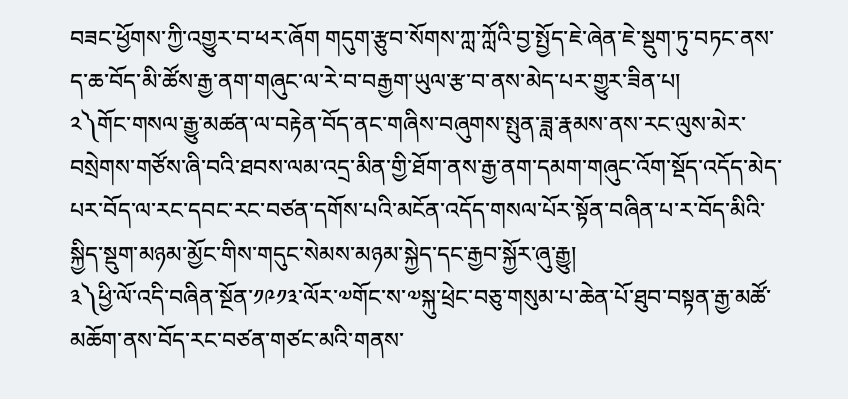བཟང་ཕྱོགས་ཀྱི་འགྱུར་བ་ཕར་ཞོག གདུག་རྩུབ་སོགས་ཀླ་ཀློའི་བྱ་སྤྱོད་ཇེ་ཞེན་ཇེ་སྡུག་ཏུ་བཏང་ནས་ད་ཆ་བོད་མི་ཚོས་རྒྱ་ནག་གཞུང་ལ་རེ་བ་བརྒྱག་ཡུལ་རྩ་བ་ནས་མེད་པར་གྱུར་ཟིན་པ།
༢༽གོང་གསལ་རྒྱུ་མཚན་ལ་བརྟེན་བོད་ནང་གཞིས་བཞུགས་སྤུན་ཟླ་རྣམས་ནས་རང་ལུས་མེར་བསྲེགས་གཙོས་ཞི་བའི་ཐབས་ལམ་འདྲ་མིན་གྱི་ཐོག་ནས་རྒྱ་ནག་དམག་གཞུང་འོག་སྡོད་འདོད་མེད་པར་བོད་ལ་རང་དབང་རང་བཙན་དགོས་པའི་མངོན་འདོད་གསལ་པོར་སྟོན་བཞིན་པ་ར་བོད་མིའི་སྐྱིད་སྡུག་མཉམ་མྱོང་གིས་གདུང་སེམས་མཉམ་སྐྱེད་དང་རྒྱབ་སྐྱོར་ཞུ་རྒྱུ།
༣༽ཕྱི་ལོ་འདི་བཞིན་སྔོན་༡༩༡༣་ལོར་༧གོང་ས་༧སྐུ་ཕྲེང་བཅུ་གསུམ་པ་ཆེན་པོ་ཐུབ་བསྟན་རྒྱ་མཚོ་མཆོག་ནས་བོད་རང་བཙན་གཙང་མའི་གནས་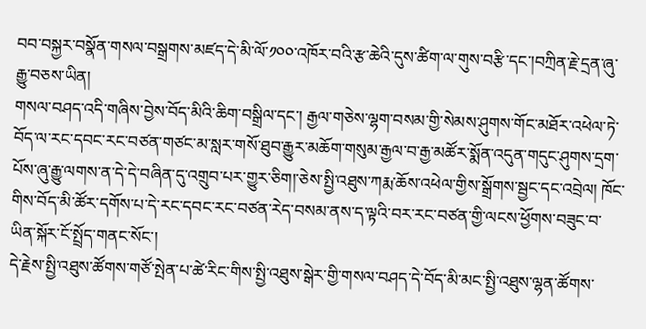བབ་བསྐྱར་བསྣོན་གསལ་བསྒྲགས་མཛད་དེ་མི་ལོ་༡༠༠་འཁོར་བའི་རྩ་ཆེའི་དུས་ཚིག་ལ་གུས་བརྩི་དང་།བཀྲིན་རྗེ་དྲན་ཞུ་རྒྱུ་བཅས་ཡིན།
གསལ་བཤད་འདི་གཞིས་བྱེས་བོད་མིའི་ཆིག་བསྒྲིལ་དང་། རྒྱལ་གཅེས་ལྷག་བསམ་གྱི་སེམས་ཤུགས་གོང་མཐོར་འཕེལ་ཏེ་བོད་ལ་རང་དབང་རང་བཙན་གཙང་མ་སླར་གསོ་ཐུབ་རྒྱུར་མཆོག་གསུམ་རྒྱལ་བ་རྒྱ་མཚོར་སྨོན་འདུན་གདུང་ཤུགས་དྲག་པོས་ཞུ་རྒྱུ་ལགས་ན་དེ་དེ་བཞིན་དུ་འགྲུབ་པར་གྱུར་ཅིག།་ཅེས་སྤྱི་འཐུས་ཀརྨ་ཆོས་འཕེལ་གྱིས་སྒྲོགས་སྦྱང་དང་འབྲེལ། ཁོང་གིས་བོད་མི་ཚོར་དགོས་པ་དེ་རང་དབང་རང་བཙན་རེད་བསམ་ནས་ད་ལྟའི་བར་རང་བཙན་གྱི་ལངས་ཕྱོགས་བཟུང་བ་ཡིན་སྐོར་ངོ་སྤྲོད་གནང་སོང་།
དེ་རྗེས་སྤྱི་འཐུས་ཚོགས་གཙོ་སྤེན་པ་ཚེ་རིང་གིས་སྤྱི་འཐུས་སྒེར་གྱི་གསལ་བཤད་དེ་བོད་མི་མང་སྤྱི་འཐུས་ལྷན་ཚོགས་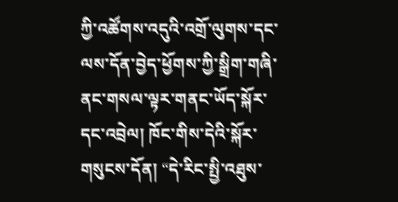ཀྱི་འཚོགས་འདུའི་འགྲོ་ལུགས་དང་ལས་དོན་བྱེད་ཕྱོགས་ཀྱི་སྒྲིག་གཞི་ནང་གསལ་ལྟར་གནང་ཡོད་སྐོར་དང་འབྲེལ། ཁོང་གིས་དེའི་སྐོར་གསུངས་དོན། “དེ་རིང་སྤྱི་འཐུས་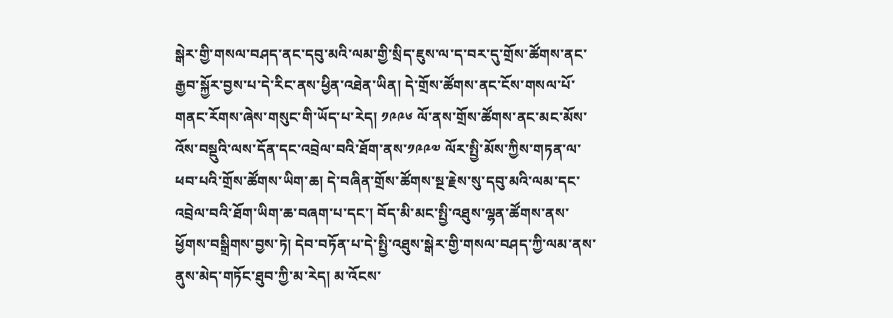སྒེར་གྱི་གསལ་བཤད་ནང་དབུ་མའི་ལམ་གྱི་སྲིད་ཇུས་ལ་ད་བར་དུ་གྲོས་ཚོགས་ནང་རྒྱབ་སྐྱོར་བྱས་པ་དེ་རིང་ནས་ཕྱིན་འཐེན་ཡིན། དེ་གྲོས་ཚོགས་ནང་ངོས་གསལ་པོ་གནང་རོགས་ཞེས་གསུང་གི་ཡོད་པ་རེད། ༡༩༩༦ ལོ་ནས་གྲོས་ཚོགས་ནང་མང་མོས་འོས་བསྡུའི་ལས་དོན་དང་འབྲེལ་བའི་ཐོག་ནས་༡༩༩༧ ལོར་སྤྱི་མོས་ཀྱིས་གཏན་ལ་ཕབ་པའི་གྲོས་ཚོགས་ཡིག་ཆ། དེ་བཞིན་གྲོས་ཚོགས་སྔ་རྗེས་སུ་དབུ་མའི་ལམ་དང་འབྲེལ་བའི་ཐོག་ཡིག་ཆ་བཞག་པ་དང་། བོད་མི་མང་སྤྱི་འཐུས་ལྷན་ཚོགས་ནས་ཕྱོགས་བསྒྲིགས་བྱས་ཏེ། དེབ་བཏོན་པ་དེ་སྤྱི་འཐུས་སྒེར་གྱི་གསལ་བཤད་ཀྱི་ལམ་ནས་ནུས་མེད་གཏོང་ཐུབ་ཀྱི་མ་རེད། མ་འོངས་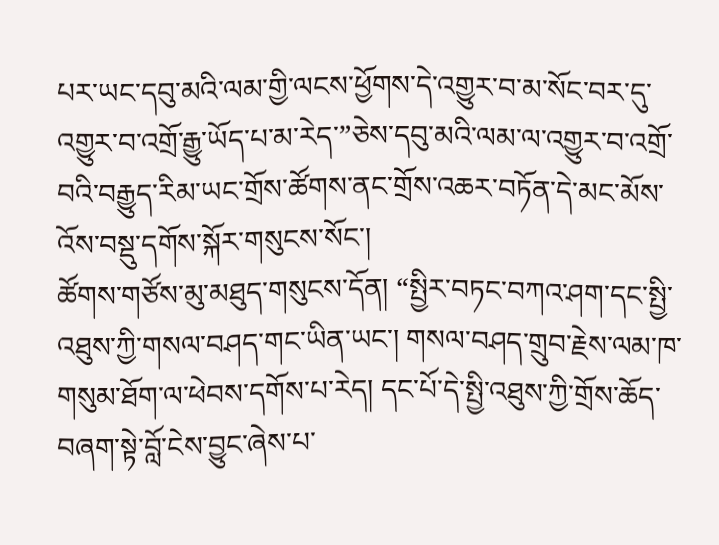པར་ཡང་དབུ་མའི་ལམ་གྱི་ལངས་ཕྱོགས་དེ་འགྱུར་བ་མ་སོང་བར་དུ་འགྱུར་བ་འགྲོ་རྒྱུ་ཡོད་པ་མ་རེད་”ཅེས་དབུ་མའི་ལམ་ལ་འགྱུར་བ་འགྲོ་བའི་བརྒྱུད་རིམ་ཡང་གྲོས་ཚོགས་ནང་གྲོས་འཆར་བཏོན་དེ་མང་མོས་འོས་བསྡུ་དགོས་སྐོར་གསུངས་སོང་།
ཚོགས་གཙོས་མུ་མཐུད་གསུངས་དོན། “སྤྱིར་བཏང་བཀའ་ཤག་དང་སྤྱི་འཐུས་ཀྱི་གསལ་བཤད་གང་ཡིན་ཡང་། གསལ་བཤད་གྲུབ་རྗེས་ལམ་ཁ་གསུམ་ཐོག་ལ་ཕེབས་དགོས་པ་རེད། དང་པོ་དེ་སྤྱི་འཐུས་ཀྱི་གྲོས་ཆོད་བཞག་སྟེ་བློ་ངེས་བྱུང་ཞེས་པ་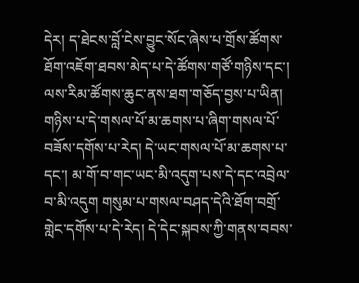དེར། ད་ཐེངས་བློ་ངེས་བྱུང་སོང་ཞེས་པ་གྲོས་ཚོགས་ཐོག་འཇོག་ཐབས་མེད་པ་དེ་ཚོགས་གཙོ་གཉིས་དང་། ལས་རིམ་ཚོགས་ཆུང་ནས་ཐག་གཅོད་བྱས་པ་ཡིན། གཉིས་པ་དེ་གསལ་པོ་མ་ཆགས་པ་ཞིག་གསལ་པོ་བཟོས་དགོས་པ་རེད། དེ་ཡང་གསལ་པོ་མ་ཆགས་པ་དང་། མ་གོ་བ་གང་ཡང་མི་འདུག་པས་དེ་དང་འབྲེལ་བ་མི་འདུག གསུམ་པ་གསལ་བཤད་དེའི་ཐོག་བགྲོ་གླེང་དགོས་པ་དེ་རེད། དེ་དེང་སྐབས་ཀྱི་གནས་བབས་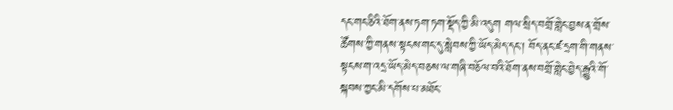དང་གང་ཅིའི་ཐོག་ནས་ཏག་ཏག་སྡོད་ཀྱི་མི་འདུག གལ་སྲིད་བགྲོ་གླེང་བྱས་ན་གྲོས་ཚོགས་ཀྱི་གནས་སྟངས་གང་དུ་སླེབས་ཀྱི་ཡོད་མེད་དང་། བོད་ནང་ཛ་དྲག་གི་གནས་སྟངས་ག་འདྲ་ཡོད་མེད་བཅས་ལ་གཞི་བཅོལ་བའི་ཐོག་ནས་བགྲོ་གླེང་བྱེད་རྒྱུའི་གོ་སྐབས་ཀྱང་མི་དགོས་པ་མཐོང་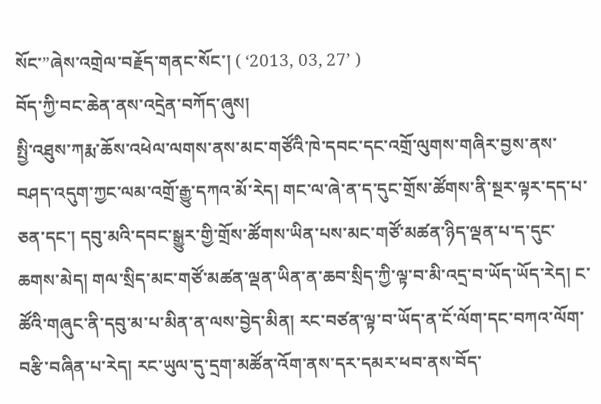སོང་”ཞེས་འགྲེལ་བརྗོད་གནང་སོང་། ( ‘2013, 03, 27’ )
བོད་ཀྱི་བང་ཆེན་ནས་འདྲེན་བཀོད་ཞུས།
སྤྱི་འཐུས་ཀརྨ་ཆོས་འཕེལ་ལགས་ནས་མང་གཙོའི་ཁེ་དབང་དང་འགྲོ་ལུགས་གཞིར་བྱས་ནས་བཤད་འདུག་ཀྱང་ལམ་འགྲོ་རྒྱུ་དཀའ་མོ་རེད། གང་ལ་ཞེ་ན་ད་དུང་གྲོས་ཚོགས་ནི་སྔར་ལྟར་དད་པ་ཅན་དང་། དབུ་མའི་དབང་སྒྱུར་གྱི་གྲོས་ཚོགས་ཡིན་པས་མང་གཙོ་མཚན་ཉིད་ལྡན་པ་ད་དུང་ཆགས་མེད། གལ་སྲིད་མང་གཙོ་མཚན་ལྡན་ཡིན་ན་ཆབ་སྲིད་ཀྱི་ལྟ་བ་མི་འདྲ་བ་ཡོད་ཡོད་རེད། ང་ཚོའི་གཞུང་ནི་དབུ་མ་པ་མིན་ན་ལས་བྱེད་མིན། རང་བཙན་ལྟ་བ་ཡོད་ན་ངོ་ལོག་དང་བཀའ་ལོག་བརྩི་བཞིན་པ་རེད། རང་ཡུལ་དུ་དྲག་མཚོན་འོག་ནས་དར་དམར་ཕབ་ནས་བོད་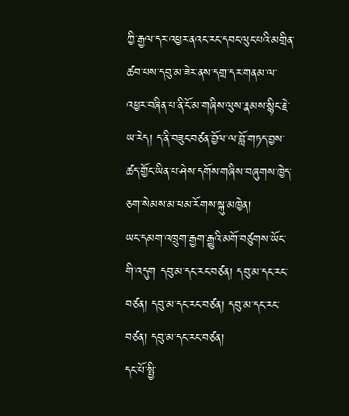ཀྱི་རྒྱལ་དར་འཕྱར་ནའང་རང་དབང་ལུང་པའི་མགྲིན་ཚབ་པས་དབུ་མ་ཟེར་ནས་དགྲ་དར་གནམ་ལ་འཕྱར་བཞིན་པ་ནི་ངོ་མ་གཞིས་ལུས་རྣམས་སྙིང་རྗེ་ཡ་རེད། ད་ནི་བཟུང་བཙན་བྱོལ་ལ་བློ་གཏད་བྱས་ཚད་གྱོང་ཡིན་པ་ཤེས་དགོས་གཞིས་བཞུགས་ཁྱེད་ཅག་སེམས་མ་ཕམ་རོགས་སྐུ་མཁྱེན།
ཡང་དམག་འཁྲུག་རྒྱག་རྒྱུའི་མགོ་བཙུགས་ཡོང་གི་འདུག དབུ་མ་དང་རང་བཙན། དབུ་མ་དང་རང་བཙན། དབུ་མ་དང་རང་བཙན། དབུ་མ་དང་རང་བཙན། དབུ་མ་དང་རང་བཙན།
དང་པོ་སྤྱི་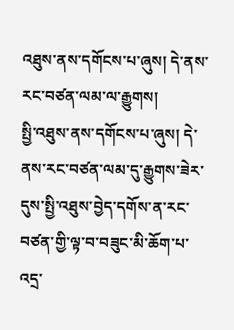འཐུས་ནས་དགོངས་པ་ཞུས། དེ་ནས་རང་བཙན་ལམ་ལ་རྒྱུགས།
སྤྱི་འཐུས་ནས་དགོངས་པ་ཞུས། དེ་ནས་རང་བཙན་ལམ་དུ་རྒྱུགས་ཟེར་དུས་སྤྱི་འཐུས་བྱེད་དགོས་ན་རང་བཙན་གྱི་ལྟ་བ་བཟུང་མི་ཆོག་པ་འདྲ་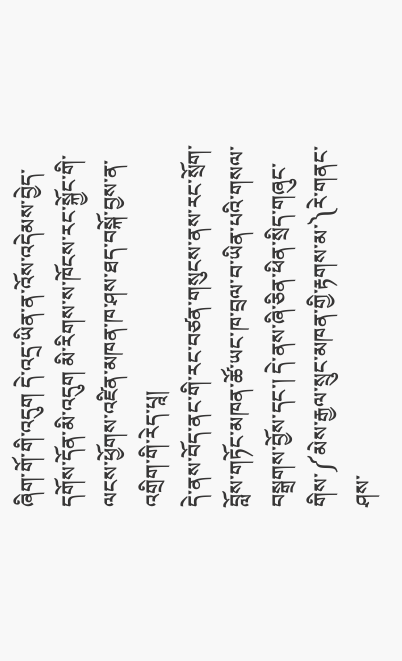ཞིག་གོ་གི་འདུག དེ་འདྲ་ཡིན་ན་འོས་འདེམས་བྱེད་དགོས་དོན་མི་འདུག མི་རིགས་ས་ཁོངས་རང་སྐྱོང་གི་ལངས་ཕྱོགས་འཛིན་མཁན་ཁ་ཤས་ཐད་བསྐོ་བྱས་ན་འགྲིག་གི་རེད་པཱ།
དེ་ནས་བོད་ནང་གི་རང་བཙན་གསུངས་ནས་རང་སྲོག་བློས་གཏོང་མཁན་ཚོ་ཡང་ཁ་བྲལ་བ་ཡིན་པའི་གསལ་བསྒྲགས་བྱོས་དང་། དེ་ནས་ཞི་ཅིན་ཕིན་སྲིད་གཞུང་གིས་༼མེས་རྒྱལ་སྲུང་མཁན་གྱི་རྟགས་མ་༽རེ་གནང་ཤས་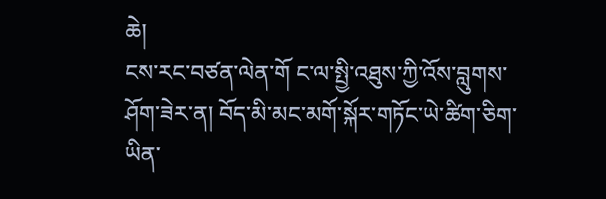ཆེ།
ངས་རང་བཙན་ལེན་གོ ང་ལ་སྤྱི་འཐུས་ཀྱི་འོས་བླུགས་ཤོག་ཟེར་ན། བོད་མི་མང་མགོ་སྐོར་གཏོང་ཡེ་ཚིག་ཅིག་ཡིན་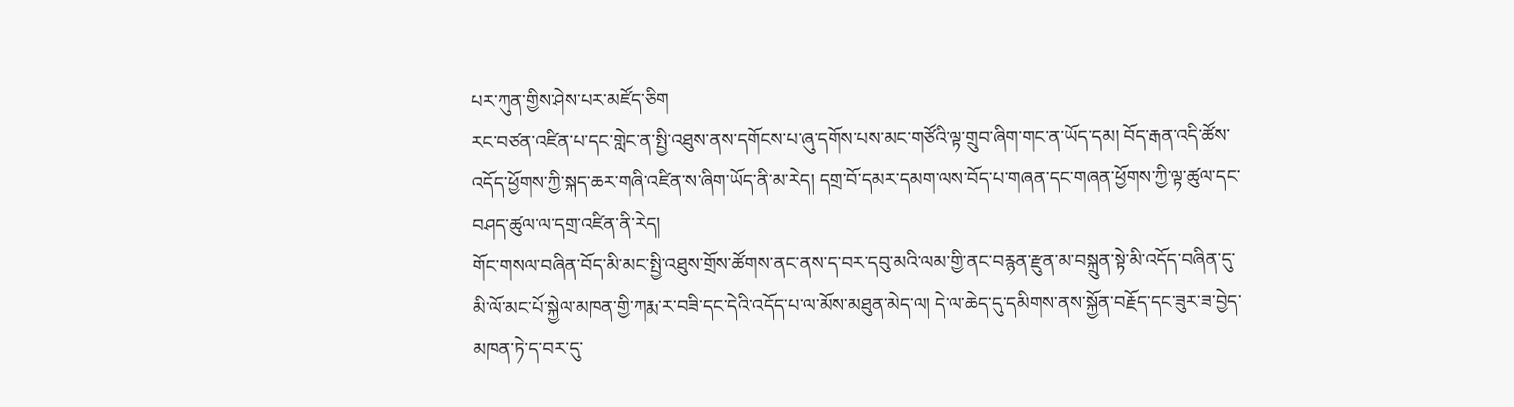པར་ཀུན་གྱིས་ཤེས་པར་མཛོད་ཅིག
རང་བཙན་འཛིན་པ་དང་གླེང་ན་སྤྱི་འཐུས་ནས་དགོངས་པ་ཞུ་དགོས་པས་མང་གཙོའི་ལྟ་གྲུབ་ཞིག་གང་ན་ཡོད་དམ། བོད་རྒན་འདི་ཚོས་འདོད་ཕྱོགས་ཀྱི་སྐད་ཆར་གཞི་འཛིན་ས་ཞིག་ཡོད་ནི་མ་རེད། དགྲ་བོ་དམར་དམག་ལས་བོད་པ་གཞན་དང་གཞན་ཕྱོགས་ཀྱི་ལྟ་ཚུལ་དང་བཤད་ཚུལ་ལ་དགྲ་འཛིན་ནི་རེད།
གོང་གསལ་བཞིན་བོད་མི་མང་སྤྱི་འཐུས་གྲོས་ཚོགས་ནང་ནས་ད་བར་དབུ་མའི་ལམ་གྱི་ནང་བརྙན་རྫུན་མ་བསྐྲུན་སྟེ་མི་འདོད་བཞིན་དུ་མི་ལོ་མང་པོ་སྐྱེལ་མཁན་གྱི་ཀརྨ་ར་བཟི་དང་དེའི་འདོད་པ་ལ་མོས་མཐུན་མེད་ལ། དེ་ལ་ཆེད་དུ་དམིགས་ནས་སྐྱོན་བརྗོད་དང་ཟུར་ཟ་བྱེད་མཁན་ཏེ་ད་བར་དུ་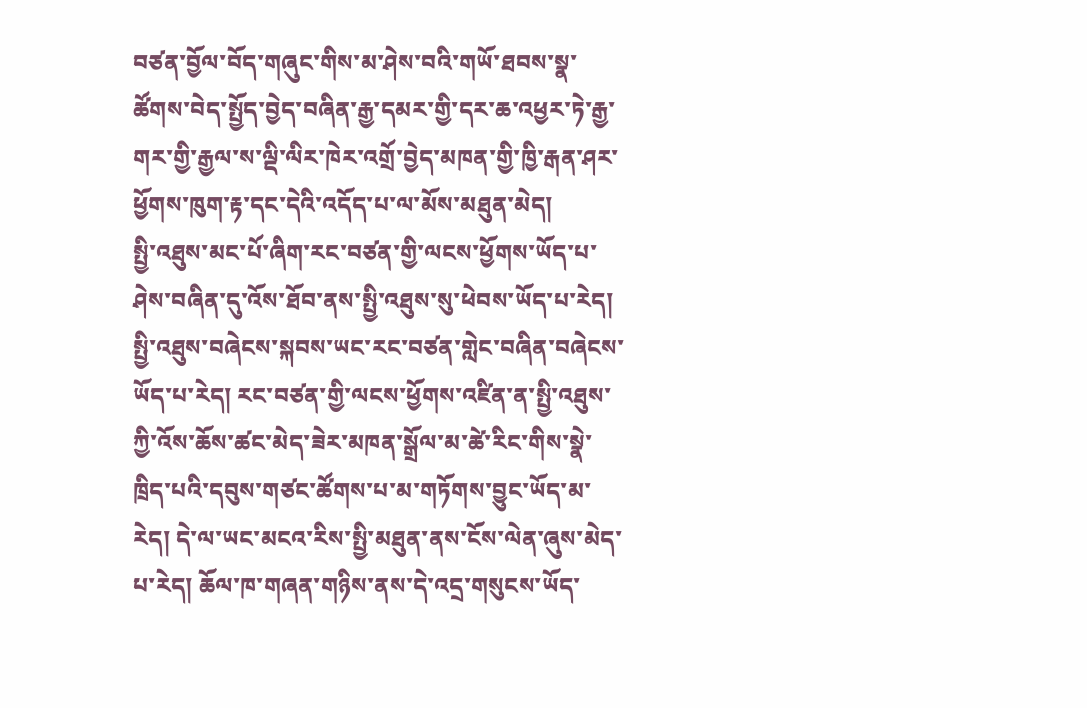བཙན་བྱོལ་བོད་གཞུང་གིས་མ་ཤེས་བའི་གཡོ་ཐབས་སྣ་ཚོགས་བེད་སྤྱོད་བྱེད་བཞིན་རྒྱ་དམར་གྱི་དར་ཆ་འཕྱར་ཏེ་རྒྱ་གར་གྱི་རྒྱལ་ས་ལྡི་ལིར་ཁེར་འགྲོ་བྱེད་མཁན་གྱི་ཁྱི་རྒན་ཤར་ཕྱོགས་ཁུག་རྟ་དང་དེའི་འདོད་པ་ལ་མོས་མཐུན་མེད།
སྤྱི་འཐུས་མང་པོ་ཞིག་རང་བཙན་གྱི་ལངས་ཕྱོགས་ཡོད་པ་ཤེས་བཞིན་དུ་འོས་ཐོབ་ནས་སྤྱི་འཐུས་སུ་ཕེབས་ཡོད་པ་རེད། སྤྱི་འཐུས་བཞེངས་སྐབས་ཡང་རང་བཙན་གླེང་བཞིན་བཞེངས་ཡོད་པ་རེད། རང་བཙན་གྱི་ལངས་ཕྱོགས་འཛིན་ན་སྤྱི་འཐུས་ཀྱི་འོས་ཆོས་ཚང་མེད་ཟེར་མཁན་སྒྲོལ་མ་ཚེ་རིང་གིས་སྣེ་ཁྲིད་པའི་དབུས་གཙང་ཚོགས་པ་མ་གཏོགས་བྱུང་ཡོད་མ་རེད། དེ་ལ་ཡང་མངའ་རིས་སྤྱི་མཐུན་ནས་ངོས་ལེན་ཞུས་མེད་པ་རེད། ཆོལ་ཁ་གཞན་གཉིས་ནས་དེ་འདྲ་གསུངས་ཡོད་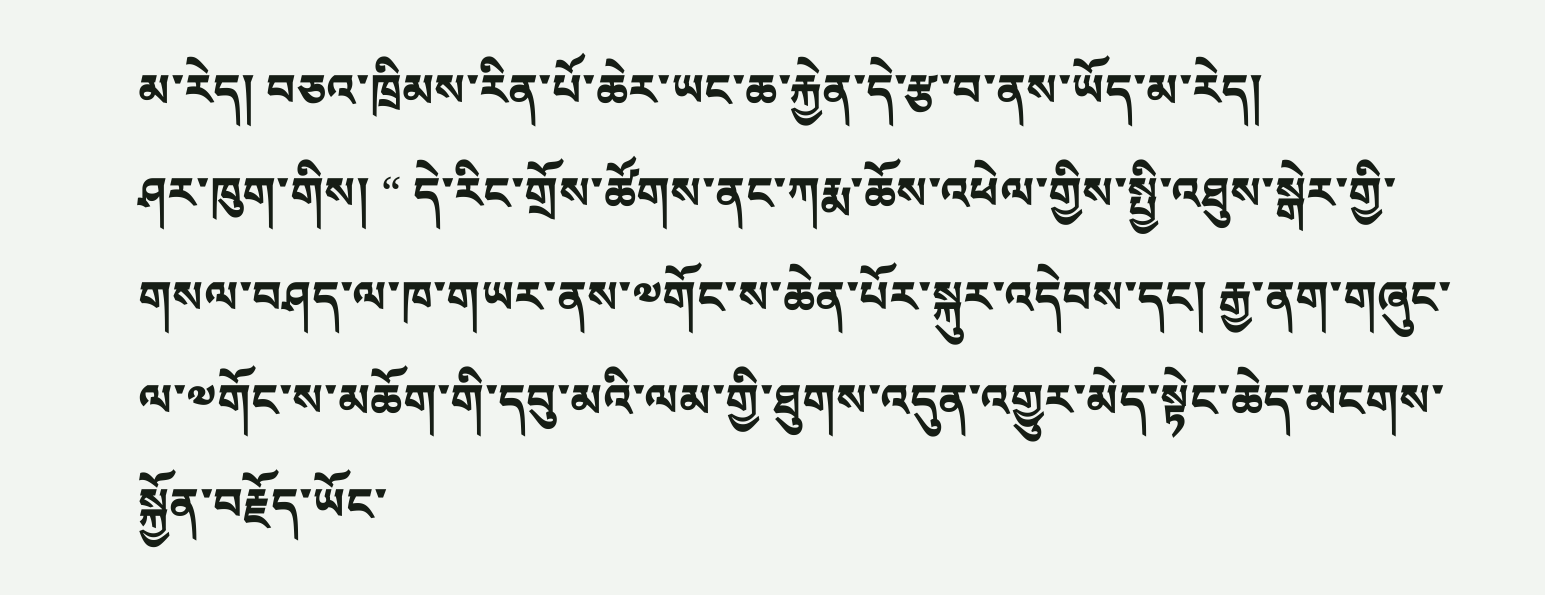མ་རེད། བཅའ་ཁྲིམས་རིན་པོ་ཆེར་ཡང་ཆ་རྐྱེན་དེ་རྩ་བ་ནས་ཡོད་མ་རེད།
ཤར་ཁུག་གིས། “ དེ་རིང་གྲོས་ཚོགས་ནང་ཀརྨ་ཆོས་འཕེལ་གྱིས་སྤྱི་འཐུས་སྒེར་གྱི་གསལ་བཤད་ལ་ཁ་གཡར་ནས་༧གོང་ས་ཆེན་པོར་སྐུར་འདེབས་དང། རྒྱ་ནག་གཞུང་ལ་༧གོང་ས་མཆོག་གི་དབུ་མའི་ལམ་གྱི་ཐུགས་འདུན་འགྱུར་མེད་སྟེང་ཆེད་མངགས་སྐྱོན་བརྗོད་ཡོང་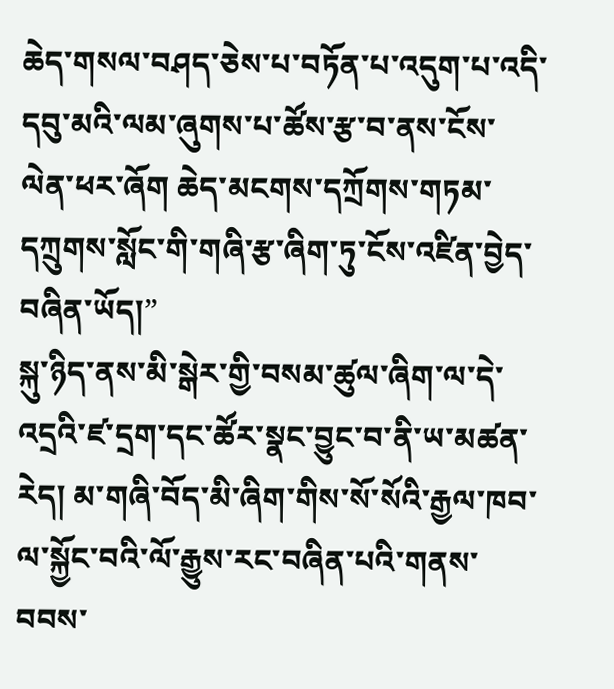ཆེད་གསལ་བཤད་ཅེས་པ་བཏོན་པ་འདུག་པ་འདི་དབུ་མའི་ལམ་ཞུགས་པ་ཚོས་རྩ་བ་ནས་ངོས་ལེན་ཕར་ཞོག ཆེད་མངགས་དཀྲོགས་གཏམ་དཀྲུགས་སློང་གི་གཞི་རྩ་ཞིག་ཏུ་ངོས་འཛིན་བྱེད་བཞིན་ཡོད།”
སྐུ་ཉིད་ནས་མི་སྒེར་གྱི་བསམ་ཚུལ་ཞིག་ལ་དེ་འདྲའི་ཛ་དྲག་དང་ཚོར་སྣང་བྱུང་བ་ནི་ཡ་མཚན་རེད། མ་གཞི་བོད་མི་ཞིག་གིས་སོ་སོའི་རྒྱལ་ཁབ་ལ་སྐྱོང་བའི་ལོ་རྒྱུས་རང་བཞིན་པའི་གནས་བབས་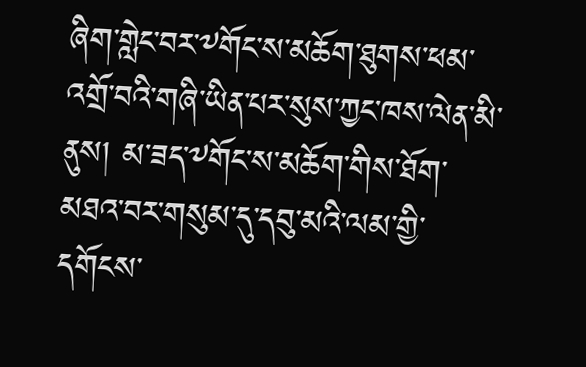ཞིག་གླེང་བར་༸གོང་ས་མཆོག་ཐུགས་ཕམ་འགྲོ་བའི་གཞི་ཡིན་པར་སུས་ཀྱང་ཁས་ལེན་མི་ནུས། མ་ཟད་༸གོང་ས་མཆོག་གིས་ཐོག་མཐའ་བར་གསུམ་དུ་དབུ་མའི་ལམ་གྱི་དགོངས་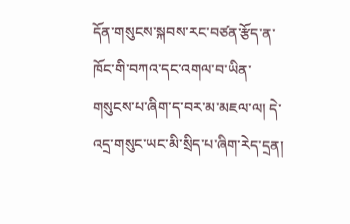དོན་གསུངས་སྐབས་རང་བཙན་རྩོད་ན་ཁོང་གི་བཀའ་དང་འགལ་བ་ཡིན་གསུངས་པ་ཞིག་ད་བར་མ་མཇལ་ལ། དེ་འདྲ་གསུང་ཡང་མི་སྲིད་པ་ཞིག་རེད་དྲན།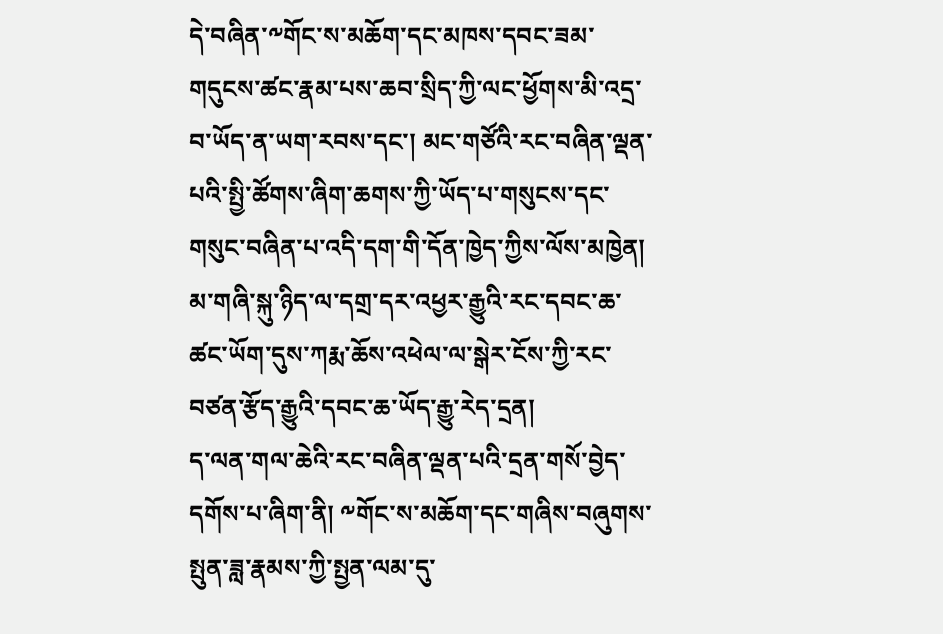དེ་བཞིན་༸གོང་ས་མཆོག་དང་མཁས་དབང་ཟམ་གདུངས་ཚང་རྣམ་པས་ཆབ་སྲིད་ཀྱི་ལང་ཕྱོགས་མི་འདྲ་བ་ཡོད་ན་ཡག་རབས་དང་། མང་གཙོའི་རང་བཞིན་ལྡན་པའི་སྤྱི་ཚོགས་ཞིག་ཆགས་ཀྱི་ཡོད་པ་གསུངས་དང་གསུང་བཞིན་པ་འདི་དག་གི་དོན་ཁྱེད་ཀྱིས་ལོས་མཁྱེན། མ་གཞི་སྐུ་ཉིད་ལ་དགྲ་དར་འཕྱར་རྒྱུའི་རང་དབང་ཆ་ཚང་ཡོག་དུས་ཀརྨ་ཆོས་འཕེལ་ལ་སྒེར་ངོས་ཀྱི་རང་བཙན་རྩོད་རྒྱུའི་དབང་ཆ་ཡོད་རྒྱུ་རེད་དྲན།
ད་ལན་གལ་ཆེའི་རང་བཞིན་ལྡན་པའི་དྲན་གསོ་བྱེད་དགོས་པ་ཞིག་ནི། ༸གོང་ས་མཆོག་དང་གཞིས་བཞུགས་སྤུན་ཟླ་རྣམས་ཀྱི་སྤྱན་ལམ་དུ་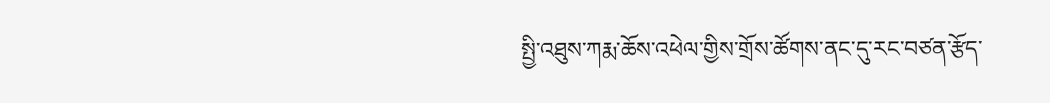སྤྱི་འཐུས་ཀརྨ་ཆོས་འཕེལ་གྱིས་གྲོས་ཚོགས་ནང་དུ་རང་བཙན་རྩོད་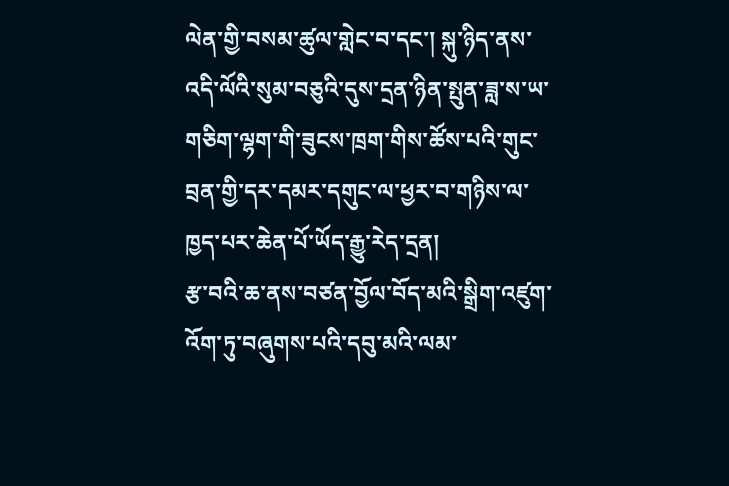ལེན་གྱི་བསམ་ཚུལ་གླེང་བ་དང་། སྐུ་ཉིད་ནས་འདི་ལོའི་སུམ་བཅུའི་དུས་དྲན་ཉིན་སྤུན་ཟླ་ས་ཡ་གཅིག་ལྷག་གི་ཟུངས་ཁྲག་གིས་ཚོས་པའི་གུང་བྲན་གྱི་དར་དམར་དགུང་ལ་ཕྱར་བ་གཉིས་ལ་ཁྱད་པར་ཆེན་པོ་ཡོད་རྒྱུ་རེད་དྲན།
རྩ་བའི་ཆ་ནས་བཙན་བྱོལ་བོད་མའི་སྒྲིག་འཛུག་འོག་ཏུ་བཞུགས་པའི་དབུ་མའི་ལམ་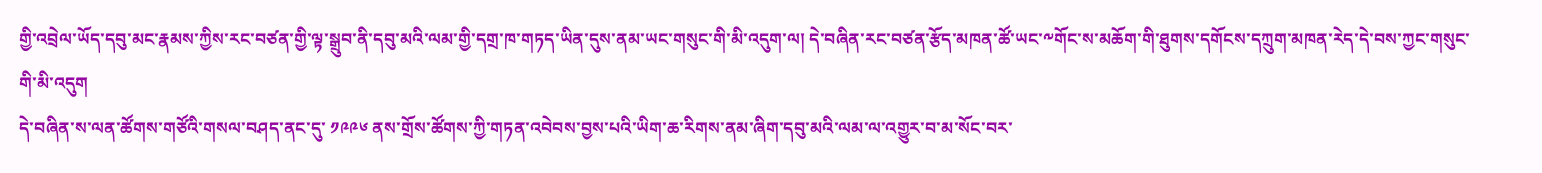གྱི་འབྲེལ་ཡོད་དབུ་མང་རྣམས་ཀྱིས་རང་བཙན་གྱི་ལྟ་སྒྲུབ་ནི་དབུ་མའི་ལམ་གྱི་དགྲ་ཁ་གཏད་ཡིན་དུས་ནམ་ཡང་གསུང་གི་མི་འདུག་ལ། དེ་བཞིན་རང་བཙན་རྩོད་མཁན་ཚོ་ཡང་༸གོང་ས་མཆོག་གི་ཐུགས་དགོངས་དཀྲུག་མཁན་རེད་དེ་བས་ཀྱང་གསུང་གི་མི་འདུག
དེ་བཞིན་ས་ལན་ཚོགས་གཙོའི་གསལ་བཤད་ནང་དུ་ ༡༩༩༦ ནས་གྲོས་ཚོགས་ཀྱི་གཏན་འབེབས་བྱས་པའི་ཡིག་ཆ་རིགས་ནམ་ཞིག་དབུ་མའི་ལམ་ལ་འགྱུར་བ་མ་སོང་བར་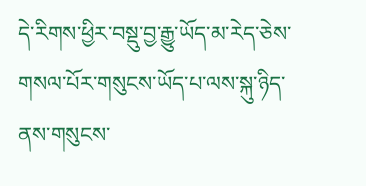དེ་རིགས་ཕྱིར་བསྡུ་བྱ་རྒྱུ་ཡོད་མ་རེད་ཅེས་གསལ་པོར་གསུངས་ཡོད་པ་ལས་སྐུ་ཉིད་ནས་གསུངས་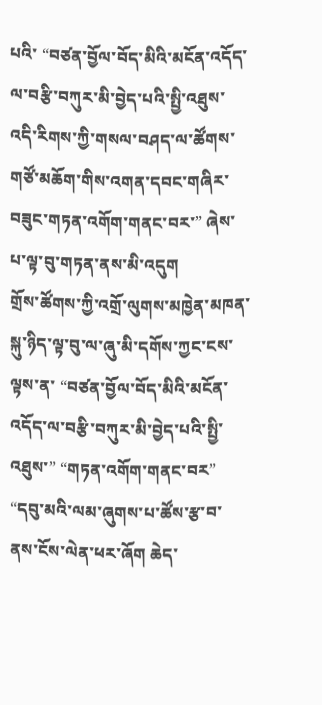པའི་ “བཙན་བྱོལ་བོད་མིའི་མངོན་འདོད་ལ་བརྩི་བཀུར་མི་བྱེད་པའི་སྤྱི་འཐུས་འདི་རིགས་ཀྱི་གསལ་བཤད་ལ་ཚོགས་གཙོ་མཆོག་གིས་འགན་དབང་གཞིར་བཟུང་གཏན་འགོག་གནང་བར་” ཞེས་པ་ལྟ་བུ་གཏན་ནས་མི་འདུག
གྲོས་ཚོགས་ཀྱི་འགྲོ་ལུགས་མཁྱེན་མཁན་སྐུ་ཉིད་ལྟ་བུ་ལ་ཞུ་མི་དགོས་ཀྱང་ངས་ལྟས་ན་ “བཙན་བྱོལ་བོད་མིའི་མངོན་འདོད་ལ་བརྩི་བཀུར་མི་བྱེད་པའི་སྤྱི་འཐུས་” “གཏན་འགོག་གནང་བར” “དབུ་མའི་ལམ་ཞུགས་པ་ཚོས་རྩ་བ་ནས་ངོས་ལེན་ཕར་ཞོག ཆེད་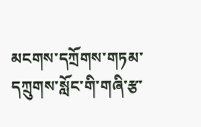མངགས་དཀྲོགས་གཏམ་དཀྲུགས་སློང་གི་གཞི་རྩ་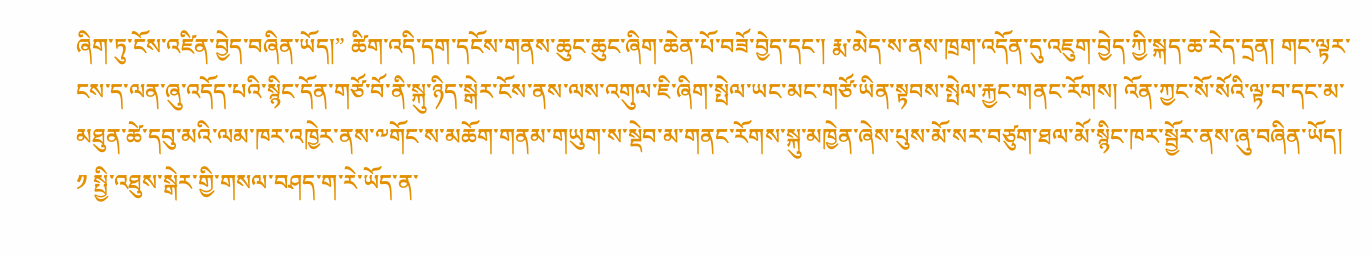ཞིག་ཏུ་ངོས་འཛིན་བྱེད་བཞིན་ཡོད།” ཚིག་འདི་དག་དངོས་གནས་ཆུང་ཆུང་ཞིག་ཆེན་པོ་བཟོ་བྱེད་དང་། རྨ་མེད་ས་ནས་ཁྲག་འདོན་དུ་འཇུག་བྱེད་ཀྱི་སྐད་ཆ་རེད་དྲན། གང་ལྟར་ངས་ད་ལན་ཞུ་འདོད་པའི་སྙིང་དོན་གཙོ་བོ་ནི་སྐུ་ཉིད་སྒེར་ངོས་ནས་ལས་འགུལ་ཇི་ཞིག་སྤེལ་ཡང་མང་གཙོ་ཡིན་སྟབས་སྤེལ་རྐྱང་གནང་རོགས། འོན་ཀྱང་སོ་སོའི་ལྟ་བ་དང་མ་མཐུན་ཚེ་དབུ་མའི་ལམ་ཁར་འཁྱེར་ནས་༸གོང་ས་མཆོག་གནམ་གཡུག་ས་སྡེབ་མ་གནང་རོགས་སྐུ་མཁྱེན་ཞེས་པུས་མོ་སར་བཙུག་ཐལ་མོ་སྙིང་ཁར་སྦྱོར་ནས་ཞུ་བཞིན་ཡོད།
༡ སྤྱི་འཐུས་སྒེར་གྱི་གསལ་བཤད་ག་རེ་ཡོད་ན་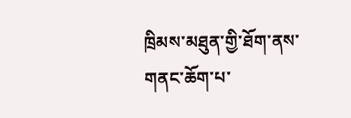ཁྲིམས་མཐུན་གྱི་ཐོག་ནས་གནང་ཆོག་པ་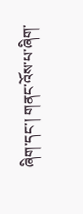ཞིག་དང་། གནང་འོས་པ་ཞིག་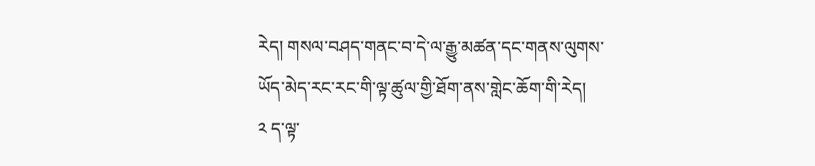རེད། གསལ་བཤད་གནང་བ་དེ་ལ་རྒྱུ་མཚན་དང་གནས་ལུགས་ཡོད་མེད་རང་རང་གི་ལྟ་ཚུལ་གྱི་ཐོག་ནས་གླེང་ཆོག་གི་རེད།
༢ ད་ལྟ་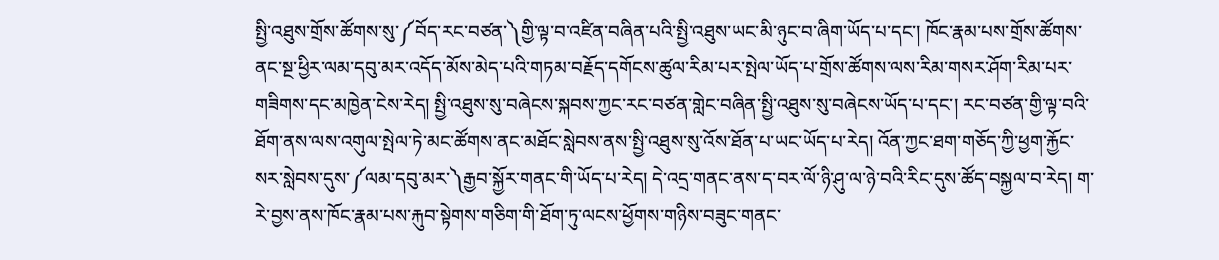སྤྱི་འཐུས་གྲོས་ཚོགས་སུ་༼བོད་རང་བཙན་༽གྱི་ལྟ་བ་འཛིན་བཞིན་པའི་སྤྱི་འཐུས་ཡང་མི་ཉུང་བ་ཞིག་ཡོད་པ་དང་། ཁོང་རྣམ་པས་གྲོས་ཚོགས་ནང་སྔ་ཕྱིར་ལམ་དབུ་མར་འདོད་མོས་མེད་པའི་གཏམ་བརྗོད་དགོངས་ཚུལ་རིམ་པར་སྤེལ་ཡོད་པ་གྲོས་ཚོགས་ལས་རིམ་གསར་ཤོག་རིམ་པར་གཟིགས་དང་མཁྱེན་ངེས་རེད། སྤྱི་འཐུས་སུ་བཞེངས་སྐབས་ཀྱང་རང་བཙན་གླེང་བཞིན་སྤྱི་འཐུས་སུ་བཞེངས་ཡོད་པ་དང་། རང་བཙན་གྱི་ལྟ་བའི་ཐོག་ནས་ལས་འགུལ་སྤེལ་ཏེ་མང་ཚོགས་ནང་མཐོང་སླེབས་ནས་སྤྱི་འཐུས་སུ་འོས་ཐོན་པ་ཡང་ཡོད་པ་རེད། འོན་ཀྱང་ཐག་གཅོད་ཀྱི་ཕྱག་རྐྱོང་སར་སླེབས་དུས་༼ལམ་དབུ་མར་༽རྒྱབ་སྐྱོར་གནང་གི་ཡོད་པ་རེད། དེ་འདྲ་གནང་ནས་ད་བར་ལོ་ཉི་ཤུ་ལ་ཉེ་བའི་རིང་དུས་ཚོད་བསྐྱལ་བ་རེད། ག་རེ་བྱས་ནས་ཁོང་རྣམ་པས་རྐུབ་སྟེགས་གཅིག་གི་ཐོག་ཏུ་ལངས་ཕྱོགས་གཉིས་བཟུང་གནང་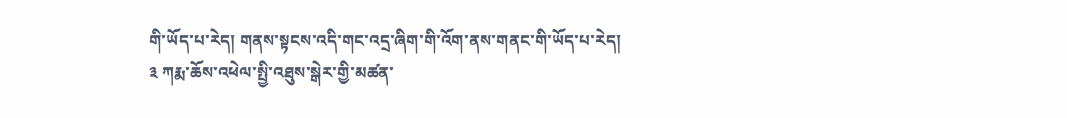གི་ཡོད་པ་རེད། གནས་སྟངས་འདི་གང་འདྲ་ཞིག་གི་འོག་ནས་གནང་གི་ཡོད་པ་རེད།
༣ ཀརྨ་ཆོས་འཕེལ་སྤྱི་འཐུས་སྒེར་གྱི་མཚན་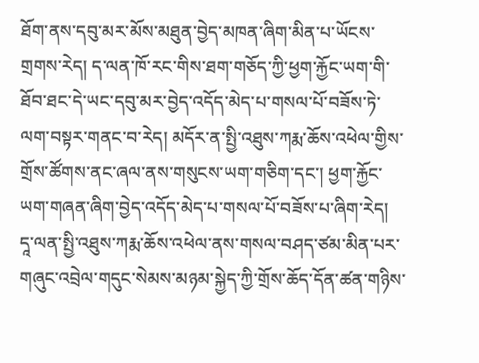ཐོག་ནས་དབུ་མར་མོས་མཐུན་བྱེད་མཁན་ཞིག་མིན་པ་ཡོངས་གྲགས་རེད། ད་ལན་ཁོ་རང་གིས་ཐག་གཅོད་ཀྱི་ཕྱག་རྐྱོང་ཡག་གི་ཐོབ་ཐང་དེ་ཡང་དབུ་མར་བྱེད་འདོད་མེད་པ་གསལ་པོ་བཟོས་ཏེ་ལག་བསྟར་གནང་བ་རེད། མདོར་ན་སྤྱི་འཐུས་ཀརྨ་ཆོས་འཕེལ་གྱིས་གྲོས་ཚོགས་ནང་ཞལ་ནས་གསུངས་ཡག་གཅིག་དང་། ཕྱག་རྐྱོང་ཡག་གཞན་ཞིག་བྱེད་འདོད་མེད་པ་གསལ་པོ་བཟོས་པ་ཞིག་རེད། དཱ་ལན་སྤྱི་འཐུས་ཀརྨ་ཆོས་འཕེལ་ནས་གསལ་བཤད་ཙམ་མིན་པར་གཞུང་འབྲེལ་གདུང་སེམས་མཉམ་སྐྱེད་ཀྱི་གྲོས་ཆོད་དོན་ཚན་གཉིས་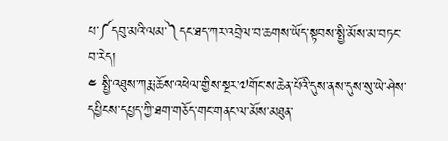པ་༼དབུ་མའི་ལམ་༽དང་ཐད་ཀར་འབྲེལ་བ་ཆགས་ཡོད་སྟབས་སྤྱི་མོས་མ་བཏང་བ་རེད།
༤ སྤྱི་འཐུས་ཀརྨ་ཆོས་འཕེལ་གྱིས་སྔར་༧གོང་ས་ཆེན་པོའི་དུས་ནས་དུས་སུ་ཡེ་ཤེས་དཔྱིངས་དཔྱད་ཀྱི་ཐག་གཅོད་གང་གནང་ལ་མོས་མཐུན་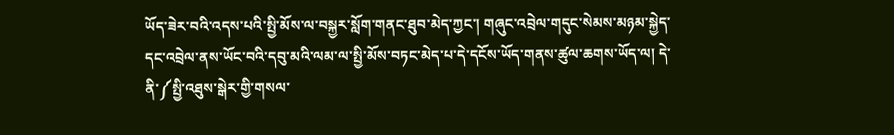ཡོད་ཟེར་བའི་འདས་པའི་སྤྱི་མོས་ལ་བསྐྱར་སློག་གནང་ཐུབ་མེད་ཀྱང་། གཞུང་འབྲེལ་གདུང་སེམས་མཉམ་སྐྱེད་དང་འབྲེལ་ནས་ཡོང་བའི་དབུ་མའི་ལམ་ལ་སྤྱི་མོས་བཏང་མེད་པ་དེ་དངོས་ཡོད་གནས་ཚུལ་ཆགས་ཡོད་ལ། དེ་ནི་༼སྤྱི་འཐུས་སྒེར་གྱི་གསལ་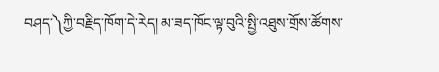བཤད་༽ཀྱི་བརྗིད་ཁོག་དེ་རེད། མ་ཟད་ཁོང་ལྟ་བུའི་སྤྱི་འཐུས་གྲོས་ཚོགས་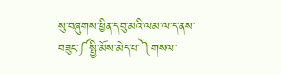སུ་བཞུགས་ཕྱིན་དབུ་མའི་ལམ་ལ་ད་ནས་བཟུང་༼སྤྱི་མོས་མེད་པ་༽གསལ་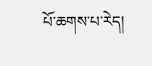པོ་ཆགས་པ་རེད།